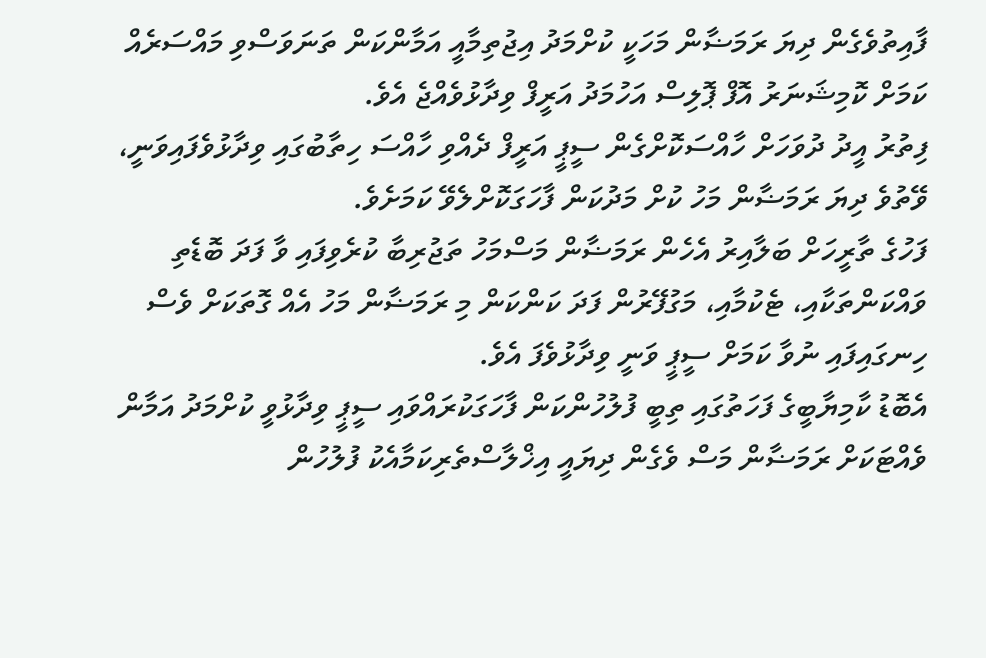ފާއިތުވެގެން ދިޔަ ރަމަޟާން މަހަކީ ކުށްމަދު އިޖުތިމާއީ އަމާންކަން ތަނަވަސްވި މައްސަރެއް ކަމަށް ކޮމިޝަނަރު އޮފް ޕޮލިސް އަހުމަދު އަރީފް ވިދާޅުވެއްޖެ އެވެ.
ފިތުރު އީދު ދުވަހަށް ހާއްސަކޮށްގެން ސީޕީ އަރީފް ދެއްވި ހާއްސަ ހިތާބުގައި ވިދާޅުވެފައިވަނީ، ވޭތުވެ ދިޔަ ރަމަޟާން މަހު ކުށް މަދުކަން ފާހަގަކޮށްލެވޭ ކަމަށެވެ.
ފަހުގެ ތާރީހަށް ބަލާއިރު އެހެން ރަމަޟާން މަސްމަހު ތަޖުރިބާ ކުރެވިފައި ވާ ފަދަ ބޮޑެތި ވައްކަންތަކާއި، ޓެކުމާއި، މަގުފޭރުން ފަދަ ކަންކަން މި ރަމަޟާން މަހު އެއް ގޮތަކަށް ވެސް ހިނގައިފައި ނުވާ ކަމަށް ސީޕީ ވަނީ ވިދާޅުވެފަ އެވެ.
އެބޮޑު ކާމިޔާބީގެ ފަހަތުގައި ތިބީ ފުލުހުންކަން ފާހަގަކުރައްވައި ސީޕީ ވިދާޅުވީ ކުށްމަދު އަމާން ވެއްޓަކަށް ރަމަޟާން މަސް ވެގެން ދިޔައީ އިޚްލާސްތެރިކަމާއެކު ފުލުހުން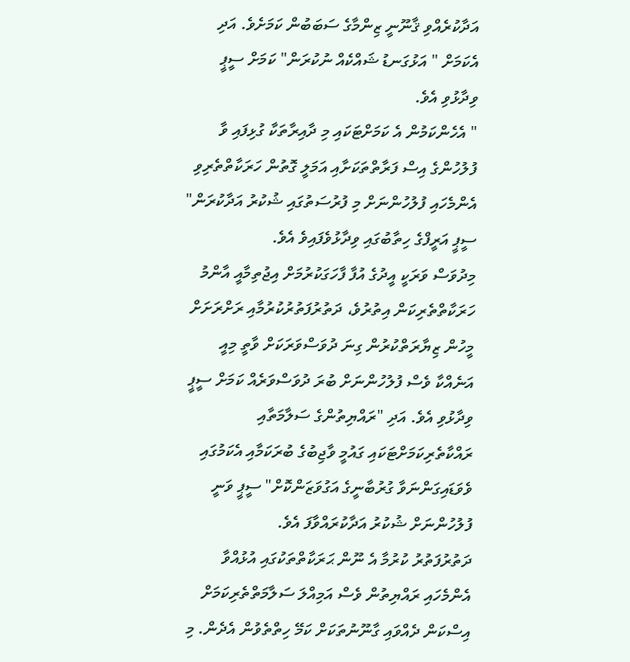އަދާކުރެއްވި ޤާނޫނީ ޒިންމާގެ ސަބަބުން ކަމަށެވެ. އަދި އެކަމަށް " އަޅުގަނޑު ޝައްކެއް ނުކުރަން" ކަމަށް ސީޕީ ވިދާޅުވި އެވެ.
" އެހެންކަމުން އެ ކަމަށްޓަކައި މި ދާއިރާތަކާ ގުޅިފައި ވާ ފުލުހުންގެ އިސް ފަރާތްތަކަށާއި އަމަލީ ގޮތުން ހަރަކާތްތެރިވި އެންމެހައި ފުލުހުންނަށް މި ފުރުސަތުގައި ޝުކުރު އަދާކުރަން" ސީޕީ އަރީފްގެ ހިތާބުގައި ވިދާޅުވެފައިވެ އެވެ.
މިދުވަސް ވަރަކީ އީދުގެ އުފާ ފާހަގަކުރުމަށް އިޖުތިމާއީ އާންމު ހަރަކާތްތެރިކަން އިތުރުވެ، ދަތުރުފަތުރުކުރުމާއި ރަށްރަށަށް މީހުން ޒިޔާރަތްކުރުން ގިނަ ދުވަސްވަރަކަށް ވާތީ މިއީ އަނެއްކާ ވެސް ފުލުހުންނަށް ބުރަ ދުވަސްވަރެއް ކަމަށް ސީޕީ ވިދާޅުވި އެވެ. އަދި "ރައްޔިތުންގެ ސަލާމަތާއި ރައްކާތެރިކަމަށްޓަކައި ގައުމީ ވާޖިބުގެ ބުރަކަމާއި އެކަމުގައި ވެވަޑައިގަންނަވާ ގުރުބާނީގެ އަގުވަޒަންކޮށް" ސީޕީ ވަނީ ފުލުހުންނަށް ޝުކުރު އަދާކުރައްވާފަ އެވެ.
ދަތުރުފަތުރު ކުރުމާ އެ ނޫން ޙަރަކާތްތަކުގައި އުޅުއްވާ އެންމެހައި ރައްޔިތުން ވެސް އަމިއްލަ ސަލާމަތްތެރިކަމަށް އިސްކަން ދެއްވައި ގާނޫނުތަކަށް ކަމޭ ހިތްތެވުން އެދެން. މި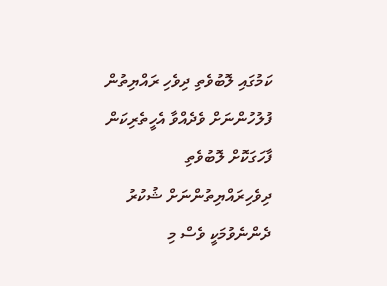ކަމުގައި ލޮބުވެތި ދިވެހި ރައްޔިތުން ފުލުހުންނަށް ވެދެއްވާ އެހީތެރިކަން ފާހަގަކޮށް ލޮބުވެތި ދިވެހިރައްޔިތުންނަށް ޝުކުރު ދެންނެވުމަކީ ވެސް މި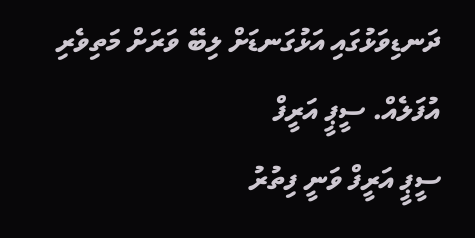ދަނޑިވަޅުގައި އަޅުގަނޑަށް ލިބޭ ވަރަށް މަތިވެރި އުފަލެއް. ސީޕީ އަރީފް
ސީޕީ އަރީފް ވަނީ ފިތުރު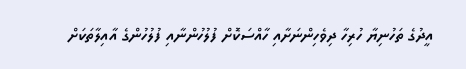އީދުގެ ތަހުނިޔާ ހުރިހާ ދިވެހިންނަށާއި ހާއްސަކޮށް ފުލުހުންނާއި ފުލުހުންގެ އާއިލާތަކަށް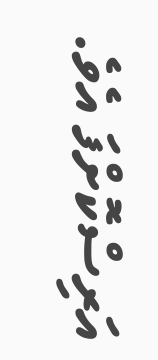އަރިސްކޮށްފަ އެވެ.